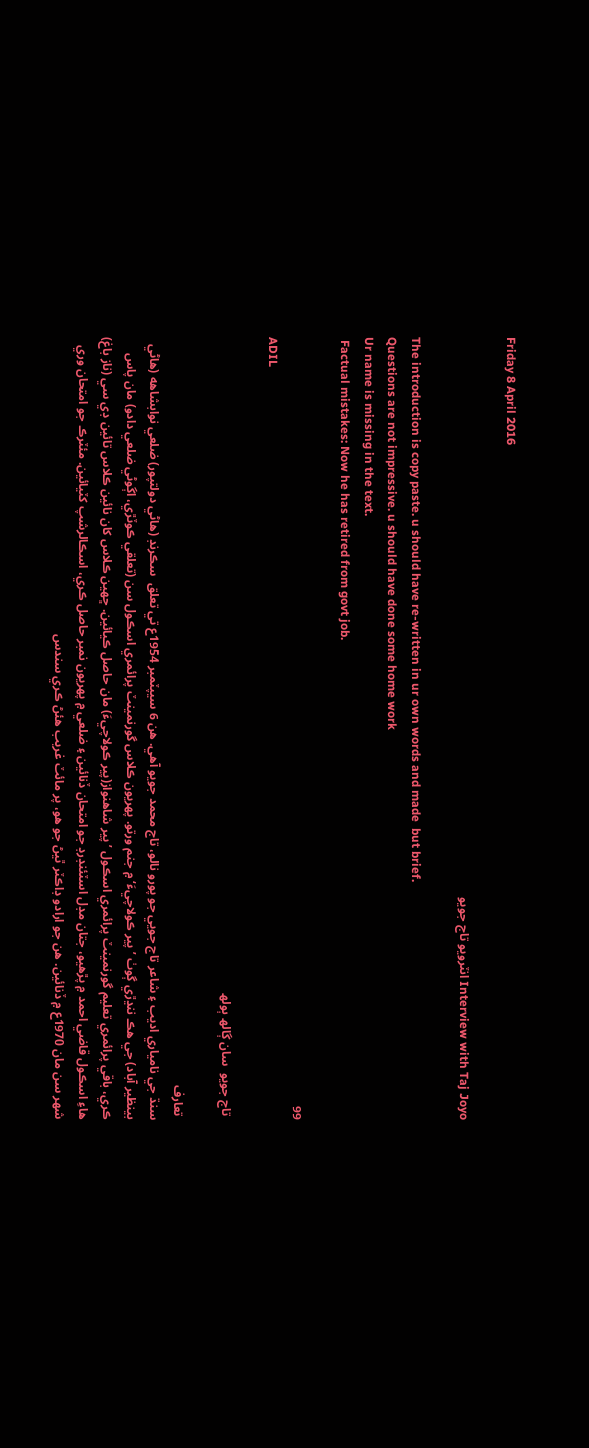Friday 8 April 2016

Interview with Taj Joyo انٽرويو تاج جويو

The introduction is copy paste. u should have re-written in ur own words and made  but brief.
Questions are not impressive. u should have done some home work
Ur name is missing in the text.
 Factual mistakes: Now he has retired from govt job.

99
ADIL

 تاج جويو  سان ڳالھ ٻولھ

 تعارف
سنڌ جي نامياري اديب ۽ شاعر تاج جويي جو پورو نالو، تاج محمد جويو آهي. هن 6 سيپٽمبر 1954ع تي تعلق  سڪرنڊ (هاڻي دولتپور) ضلعي نوابشاهه (هاڻي بينظير آباد) جي هڪ ننڍڙي ڳوٺ ’پير ڪولاچيءَ‘ ۾ جنم ورتو. پهريون ڪلاس گورنمينٽ پرائمري اسڪول سن (تعلقي ڪوٽڙي، اڳوڻي ضلعي دادو) مان پاس ڪري، باقي پرائمري تعليم گورنمينٽ پرائمري اسڪول ’پير شاهنواز(پير ڪولاچيءَ) مان حاصل ڪيائين. ڇهين ڪلاس کان نائين ڪلاس تائين ڊي سي (ناز باغ) هاءِ اسڪول قاضي احمد ۾ پڙهيو، جتان مڊل اسٽئنڊرڊ جو امتحان ڏنائين ۽ ضلعي ۾ پهريون نمبر حاصل ڪري، اسڪالرشپ کٽيائين. مئٽرڪ جو امتحان وري شهر سن مان 1970ع ۾ ڏنائين. هن جو ارادو ڊاڪٽر ٿيڻ جو هو، پر مائٽ غريب هئڻ ڪري سندس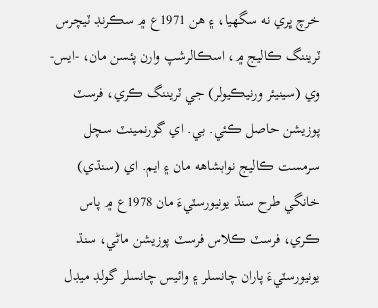خرچ ڀري نه سگهيا، ۽ هن 1971ع ۾ سڪرنڊ ٽيچرس ٽريننگ ڪاليج ۾، اسڪالرشپ وارن پئسن مان، -ايس- وي (سينيئر ورنيڪيولر) جي ٽريننگ ڪري، فرسٽ پوزيشن حاصل ڪئي. بي. اي گورنمينٽ سچل سرمست ڪاليج نوابشاهه مان ۽ ايم. اي (سنڌي) خانگي طرح سنڌ يونيورسٽيءَ مان 1978ع ۾ پاس ڪري، فرسٽ ڪلاس فرسٽ پوزيشن ماڻي، سنڌ يونيورسٽيءَ پاران چانسلر ۽ وائيس چانسلر گولڊ ميڊل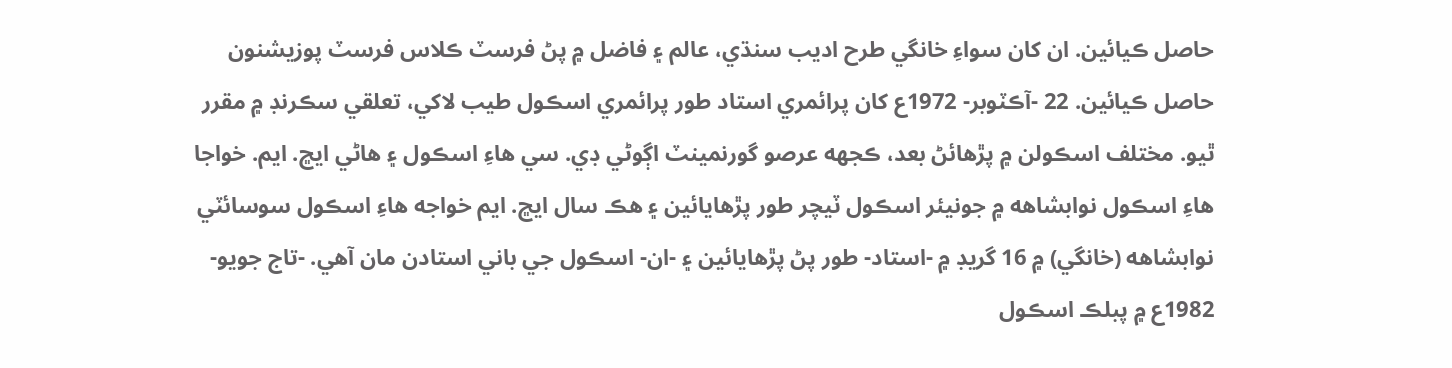حاصل ڪيائين. ان کان سواءِ خانگي طرح اديب سنڌي، عالم ۽ فاضل ۾ پڻ فرسٽ ڪلاس فرسٽ پوزيشنون حاصل ڪيائين. 22 -آڪٽوبر- 1972ع کان پرائمري استاد طور پرائمري اسڪول طيب لاکي، تعلقي سڪرنڊ ۾ مقرر ٿيو. مختلف اسڪولن ۾ پڙهائڻ بعد، ڪجهه عرصو گورنمينٽ اڳوڻي ڊي. سي هاءِ اسڪول ۽ هاڻي ايڇ. ايم. خواجا هاءِ اسڪول نوابشاهه ۾ جونيئر اسڪول ٽيچر طور پڙهايائين ۽ هڪ سال ايڇ. ايم خواجه هاءِ اسڪول سوسائٽي نوابشاهه (خانگي) ۾ 16 گريڊ ۾ -استاد- طور پڻ پڙهايائين ۽ -ان- اسڪول جي باني استادن مان آهي. -تاج جويو- 1982ع ۾ پبلڪ اسڪول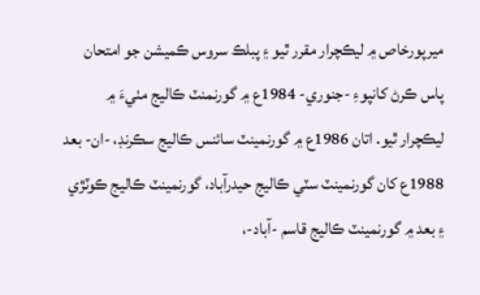ميرپورخاص ۾ ليڪچرار مقرر ٿيو ۽ پبلڪ سروس ڪميشن جو امتحان پاس ڪرڻ کانپوءِ -جنوري- 1984ع ۾ گورنمنٽ ڪاليج مٺيءَ ۾ ليڪچرار ٿيو. اتان 1986ع ۾ گورنمينٽ سائنس ڪاليج سڪرنڊ، -ان- بعد 1988ع کان گورنمينٽ سٽي ڪاليج حيدرآباد، گورنمينٽ ڪاليج ڪوٽڙي ۽ بعد ۾ گورنمينٽ ڪاليج قاسم -آباد-،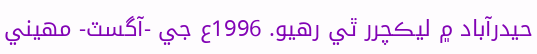حيدرآباد ۾ ليڪچرر ٿي رهيو. 1996ع جي -آگسٽ- مهيني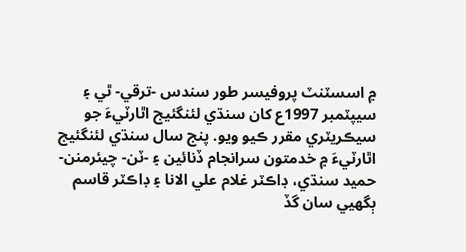۾ اسسٽنٽ پروفيسر طور سندس -ترقي- ٿي ۽ سيپٽمبر 1997ع کان سنڌي لئنگئيج اٿارٽيءَ جو سيڪريٽري مقرر ڪيو ويو. پنج سال سنڌي لئنگئيج اٿارٽيءَ ۾ خدمتون سرانجام ڏنائين ۽ -ٽن- چيئرمنن- حميد سنڌي، ڊاڪٽر غلام علي الانا ۽ ڊاڪٽر قاسم ٻگهيي سان گڏ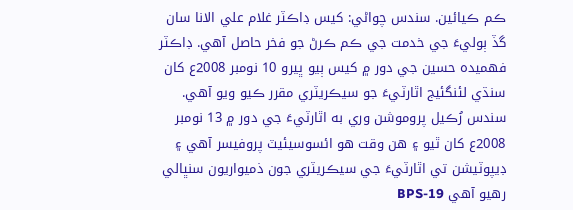ڪم ڪيائين. سندس چواڻي: کيس ڊاڪٽر غلام علي الانا سان گڏ ٻوليءَ جي خدمت جي ڪم ڪرڻ جو فخر حاصل آهي. ڊاڪٽر فهميده حسين جي دور ۾ کيس ٻيو ڀيرو 10 نومبر 2008ع کان سنڌي لئنگئيج اٿارٽيءَ جو سيڪريٽري مقرر ڪيو ويو آهي. سندس رُڪيل پروموشن وري به اٿارٽيءَ جي دور ۾ 13 نومبر 2008ع کان ٿيو ۽ هن وقت هو ائسوسيئيٽ پروفيسر آهي ۽ ڊيپوٽيشن تي اٿارٽيءَ جي سيڪريٽري جون ذميواريون سنڀالي رهيو آهي BPS-19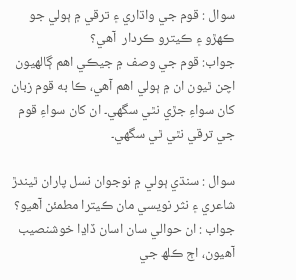سوال : قوم جي واڌاري ۽ ترقي ۾ ٻولي جو ڪهڙو ۽ ڪيترو ڪردار  آهي؟
جواب: قوم جي وصف ۾ جيڪي اهم ڳالهيون اچن ٿيون ان ۾ ٻولي اهم آهي، ڪا به قوم زبان کان سواءِ جڙي نٿي سگهي۔ ان کان سواءِ قوم جي ترقي نٿي ٿي سگهي۔

سوال : سنڌي ٻولي ۾ نوجوان نسل پاران ٿيندڙ شاعري ۽ نثر نويسي مان ڪيترا مطمئن آهيو؟
جواب : ان حوالي سان اسان ڏاڍا خوشنصيب آهيون، اڄ ڪلھ جي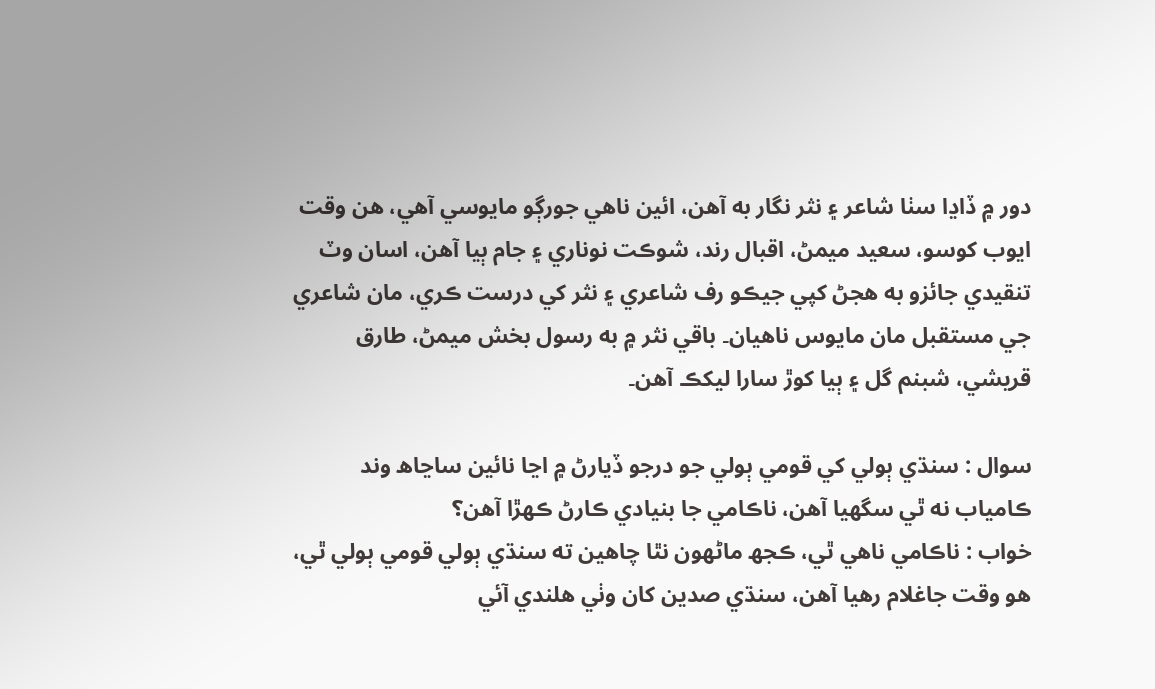دور ۾ ڏاڍا سٺا شاعر ۽ نثر نگار به آهن، ائين ناهي جورڳو مايوسي آهي، هن وقت ايوب کوسو، سعيد ميمڻ، اقبال رند، شوڪت نوناري ۽ جام ٻيا آهن، اسان وٽ تنقيدي جائزو به هجڻ کپي جيڪو رف شاعري ۽ نثر کي درست ڪري، مان شاعري جي مستقبل مان مايوس ناهيان۔ باقي نثر ۾ به رسول بخش ميمڻ، طارق قريشي، شبنم گل ۽ ٻيا کوڙ سارا ليکڪ آهن۔

سوال : سنڌي ٻولي کي قومي ٻولي جو درجو ڏيارڻ ۾ اڃا نائين ساڃاھ وند ڪامياب نه ٿي سگهيا آهن، ناڪامي جا بنيادي ڪارڻ ڪهڙا آهن؟
خواب : ناڪامي ناهي ٿي، ڪجھ ماڻهون نٿا چاهين ته سنڌي ٻولي قومي ٻولي ٿي، هو وقت جاغلام رهيا آهن، سنڌي صدين کان وٺي هلندي آئي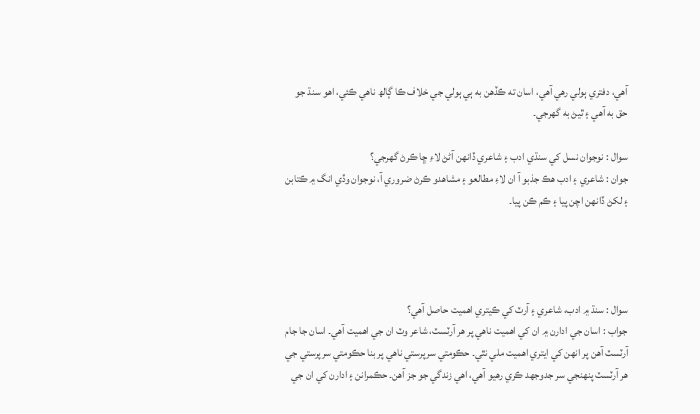آهي، دفتري ٻولي رهي آهي، اسان ته ڪڏهن به ٻي ٻولي جي خلاف ڪا ڳالھ ناهي ڪئي، اهو سنڌ جو حق به آهي ۽ ٿيڻ به گهرجي۔

سوال : نوجوان نسل کي سنڌي ادب ۽ شاعري ڏانهن آڻڻ لاءِ ڇا ڪرڻ گهرجي؟
جوان : شاعري ۽ ادب هڪ جذبو آ ان لاءِ مطالعو ۽ مشاهدو ڪرڻ ضروري آ، نوجوان وڏي انگ ۾ ڪتابن ۽ لکڻ ڏانهن اچن پيا ۽ ڪم ڪن پيا۔




سوال : سنڌ ۾ ادب، شاعري ۽ آرٽ کي ڪيتري اهميت حاصل آهي؟
جواب : اسان جي ادارن ۾ ان کي اهميت ناهي پر هر آرٽسٽ، شاعر وٽ ان جي اهميت آهي۔ اسان جا جام آرٽسٽ آهن پر انهن کي ايتري اهميت ملي نٿي۔ حڪومتي سرپرستي ناهي پر بنا حڪومتي سرپرستي جي هر آرٽسٽ پنهنجي سر جدوجهد ڪري رهيو آهي، اهي زندگي جو جز آهن۔ حڪمرانن ۽ ادارن کي ان جي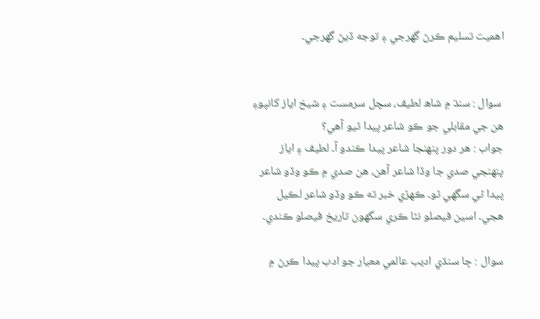اهميت تسليم ڪرڻ گهرجي ۽ توجه ڏيڻ گهرجي۔


 سوال : سنڌ ۾ شاھ لطيف، سچل سرمست ۽ شيخ اياز کانپوءِ هن جي مقابلي جو ڪو شاعر پيدا ٿيو آهي؟
جواب : هر دور پنهنجا شاعر پيدا ڪندو آ۔ لطيف ۽ اياز پنهنجي صدي جا وڏا شاعر آهن، هن صدي ۾ ڪو وڏو شاعر پيدا ٿي سگهي ٿو۔ ڪهڙي خبر ته ڪو وڏو شاعر لڪيل هجي۔ اسين فيصلو نٿا ڪري سگهون تاريخ فيصلو ڪندي۔

سوال : ڇا سنڌي اديب عالمي معيار جو ادب پيدا ڪرڻ ۾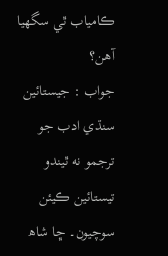ڪامياب ٿي سگهيا آهن؟
جواب : جيستائين سنڌي ادب جو ترجمو نه ٿيندو تيستائين ڪيئن سوچيون۔ ڇا شاھ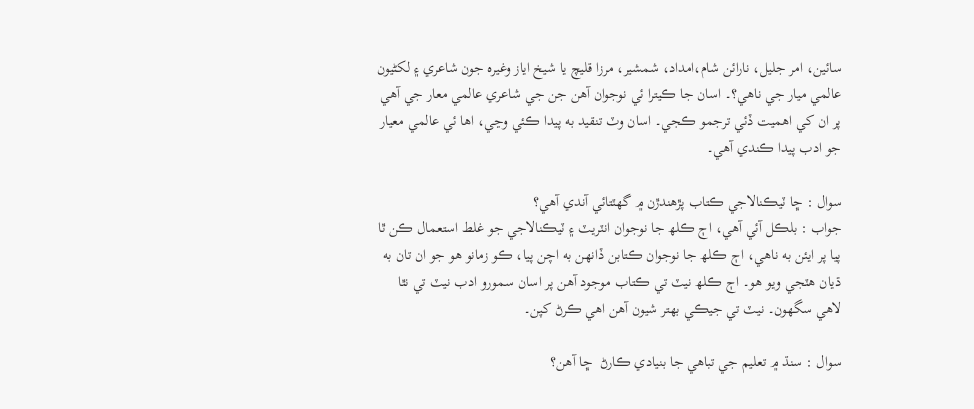سائين، امر جليل، نارائن شام،امداد، شمشير، مرزا قليچ يا شيخ اياز وغيره جون شاعري ۽ لکڻيون عالمي ميار جي ناهي؟۔ اسان جا ڪيترا ئي نوجوان آهن جن جي شاعري عالمي معار جي آهي پر ان کي اهميت ڏئي ترجمو ڪجي۔ اسان وٽ تنقيد به پيدا ڪئي وڃي، اها ئي عالمي معيار جو ادب پيدا ڪندي آهي۔

سوال : ڇا ٽيڪنالاجي ڪتاب پڙهندڙن ۾ گهٽتائي آندي آهي؟
جواب : بلڪل آئي آهي، اڄ ڪلھ جا نوجوان انٽريٽ ۽ ٽيڪنالاجي جو غلط استعمال ڪن ٿا پيا پر ايئن به ناهي، اڄ ڪلھ جا نوجوان ڪتابن ڏانهن به اچن پيا، ڪو زمانو هو جو ان تان به ڌيان هٽجي ويو هو۔ اڄ ڪلھ نيٽ تي ڪتاب موجود آهن پر اسان سمورو ادب نيٽ تي نٿا لاهي سگهون۔ نيٽ تي جيڪي بهتر شيون آهن اهي ڪرڻ کپن۔

سوال : سنڌ ۾ تعليم جي تباهي جا بنيادي ڪارڻ  ڇا آهن؟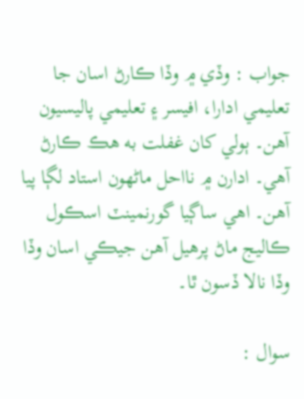جواب : وڏي ۾ وڏا ڪارڻ اسان جا تعليمي ادارا، افيسر ۽ تعليمي پاليسيون آهن۔ ٻولي کان غفلت به هڪ ڪارڻ آهي۔ ادارن ۾ نااحل ماڻهون استاد لڳا پيا آهن۔ اهي ساڳيا گورنمينٽ اسڪول ڪاليج ماڻ پرهيل آهن جيڪي اسان وڏا وڏا نالا ڏسون ٿا۔

سوال :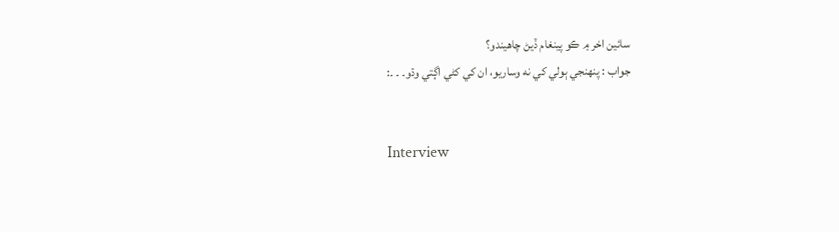سائين اخر ۾ ڪو پينغام ڏيڻ چاهيندو؟
جواب : پنهنجي ٻولي کي نه وساريو، ان کي کڻي اڳتي وڌو۔ ۔ ۔:


Interview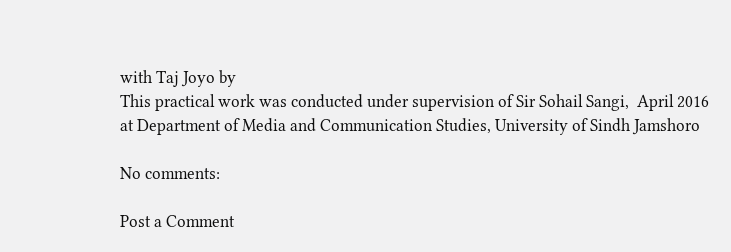with Taj Joyo by
This practical work was conducted under supervision of Sir Sohail Sangi,  April 2016 at Department of Media and Communication Studies, University of Sindh Jamshoro

No comments:

Post a Comment